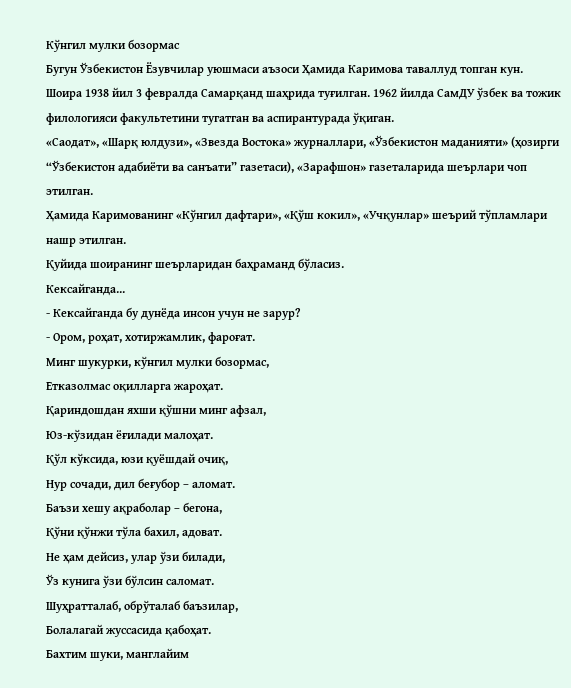Кўнгил мулки бозормас
Бугун Ўзбекистон Ёзувчилар уюшмаси аъзоси Ҳамида Каримова таваллуд топган кун.
Шоира 1938 йил 3 февралда Самарқанд шаҳрида туғилган. 1962 йилда СамДУ ўзбек ва тожик филологияси факультетини тугатган ва аспирантурада ўқиган.
«Саодат», «Шарқ юлдузи», «Звезда Востока» журналлари, «Ўзбекистон маданияти» (ҳозирги “Ўзбекистон адабиёти ва санъати” газетаси), «Зарафшон» газеталарида шеърлари чоп этилган.
Ҳамида Каримованинг «Кўнгил дафтари», «Қўш кокил», «Учқунлар» шеърий тўпламлари нашр этилган.
Қуйида шоиранинг шеърларидан баҳраманд бўласиз.
Кексайганда...
- Кексайганда бу дунёда инсон учун не зарур?
- Ором, роҳат, хотиржамлик, фароғат.
Минг шукурки, кўнгил мулки бозормас,
Етказолмас оқилларга жароҳат.
Қариндошдан яхши қўшни минг афзал,
Юз-кўзидан ёғилади малоҳат.
Қўл кўксида, юзи қуёшдай очиқ,
Нур сочади, дил беғубор – аломат.
Баъзи хешу ақраболар – бегона,
Қўни қўнжи тўла бахил, адоват.
Не ҳам дейсиз, улар ўзи билади,
Ўз кунига ўзи бўлсин саломат.
Шуҳратталаб, обрўталаб баъзилар,
Болалагай жуссасида қабоҳат.
Бахтим шуки, манглайим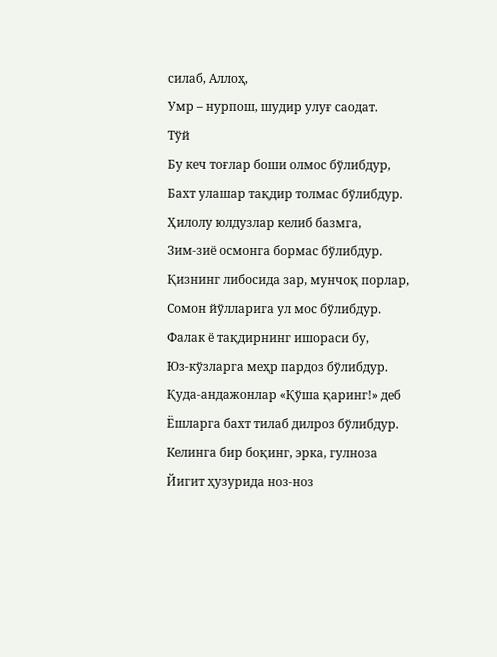силаб, Аллоҳ,
Умр – нурпош, шудир улуғ саодат.
Тўй
Бу кеч тоғлар боши олмос бўлибдур,
Бахт улашар тақдир толмас бўлибдур.
Ҳилолу юлдузлар келиб базмга,
Зим-зиё осмонга бормас бўлибдур.
Қизнинг либосида зар, мунчоқ порлар,
Сомон йўлларига ул мос бўлибдур.
Фалак ё тақдирнинг ишораси бу,
Юз-кўзларга меҳр пардоз бўлибдур.
Қуда-андажонлар «Қўша қаринг!» деб
Ёшларга бахт тилаб дилроз бўлибдур.
Келинга бир боқинг, эрка, гулноза
Йигит ҳузурида ноз-ноз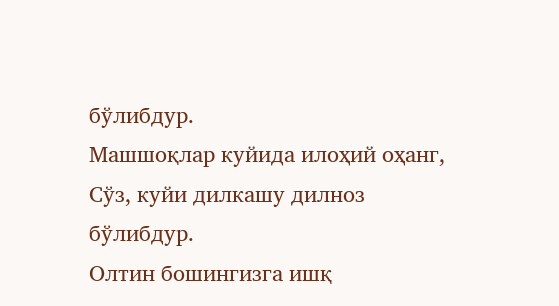бўлибдур.
Машшоқлар куйида илоҳий оҳанг,
Сўз, куйи дилкашу дилноз бўлибдур.
Олтин бошингизга ишқ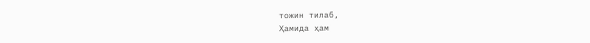тожин тилаб,
Ҳамида ҳам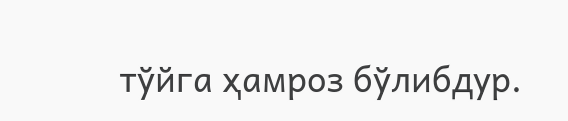тўйга ҳамроз бўлибдур.